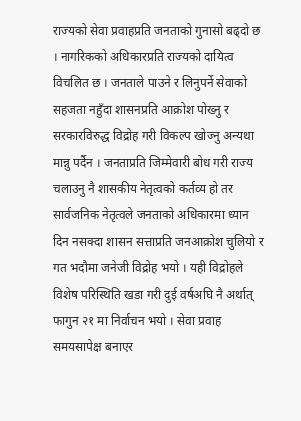राज्यको सेवा प्रवाहप्रति जनताको गुनासो बढ्दो छ । नागरिकको अधिकारप्रति राज्यको दायित्व विचलित छ । जनताले पाउने र लिनुपर्ने सेवाको सहजता नहुँदा शासनप्रति आक्रोश पोख्नु र सरकारविरुद्ध विद्रोह गरी विकल्प खोज्नु अन्यथा मान्नु पर्दैन । जनताप्रति जिम्मेवारी बोध गरी राज्य चलाउनु नै शासकीय नेतृत्वको कर्तव्य हो तर सार्वजनिक नेतृत्वले जनताको अधिकारमा ध्यान दिन नसक्दा शासन सत्ताप्रति जनआक्रोश चुलियो र गत भदौमा जनेजी विद्रोह भयो । यही विद्रोहले विशेष परिस्थिति खडा गरी दुई वर्षअघि नै अर्थात् फागुन २१ मा निर्वाचन भयो । सेवा प्रवाह समयसापेक्ष बनाएर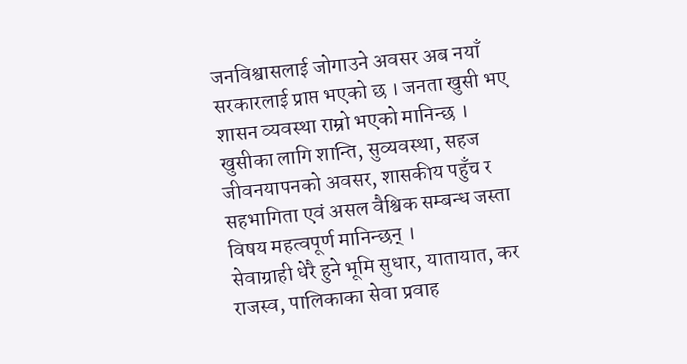जनविश्वासलाई जोगाउने अवसर अब नयाँ सरकारलाई प्राप्त भएको छ । जनता खुसी भए शासन व्यवस्था राम्रो भएको मानिन्छ । खुसीका लागि शान्ति, सुव्यवस्था, सहज जीवनयापनको अवसर, शासकीय पहुँच र सहभागिता एवं असल वैश्विक सम्बन्ध जस्ता विषय महत्वपूर्ण मानिन्छन् ।
सेवाग्राही धेरै हुने भूमि सुधार, यातायात, कर राजस्व, पालिकाका सेवा प्रवाह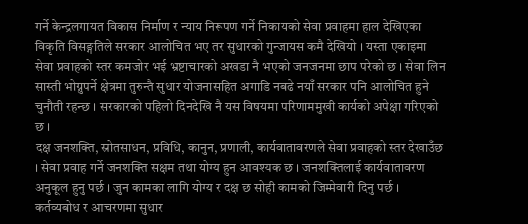गर्ने केन्द्रलगायत विकास निर्माण र न्याय निरूपण गर्ने निकायको सेवा प्रवाहमा हाल देखिएका विकृति विसङ्गतिले सरकार आलोचित भए तर सुधारको गुन्जायस कमै देखियो । यस्ता एकाइमा सेवा प्रवाहको स्तर कमजोर भई भ्रष्टाचारको अखडा नै भएको जनजनमा छाप परेको छ । सेवा लिन सास्ती भोग्नुपर्ने क्षेत्रमा तुरुन्तै सुधार योजनासहित अगाडि नबढे नयाँ सरकार पनि आलोचित हुने चुनौती रहन्छ । सरकारको पहिलो दिनदेखि नै यस विषयमा परिणाममुखी कार्यको अपेक्षा गरिएको छ ।
दक्ष जनशक्ति, स्रोतसाधन, प्रविधि, कानुन, प्रणाली, कार्यवातावरणले सेवा प्रवाहको स्तर देखाउँछ । सेवा प्रवाह गर्ने जनशक्ति सक्षम तथा योग्य हुन आवश्यक छ । जनशक्तिलाई कार्यवातावरण अनुकूल हुनु पर्छ । जुन कामका लागि योग्य र दक्ष छ सोही कामको जिम्मेवारी दिनु पर्छ । कर्तव्यबोध र आचरणमा सुधार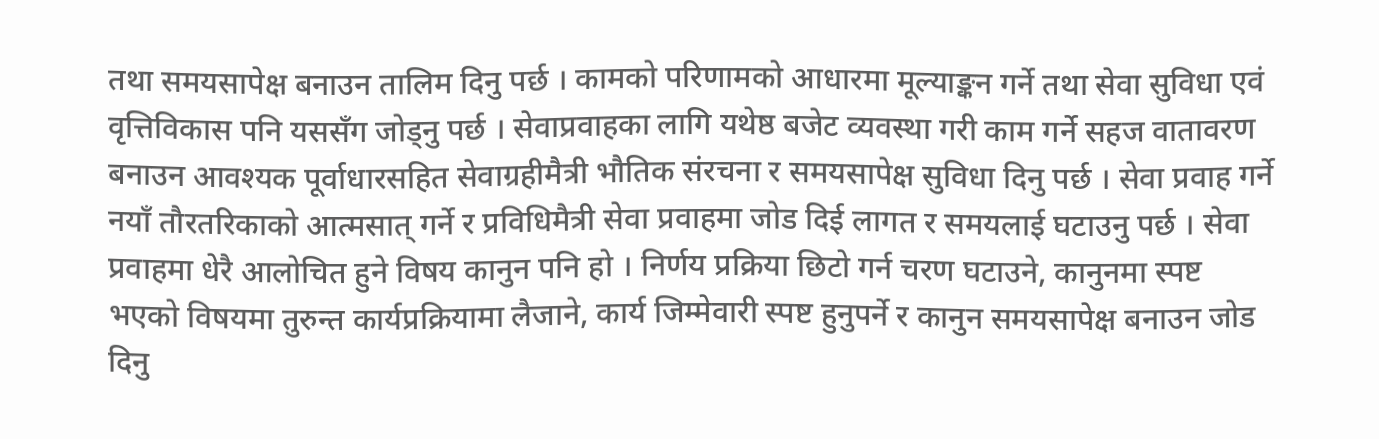तथा समयसापेक्ष बनाउन तालिम दिनु पर्छ । कामको परिणामको आधारमा मूल्याङ्कन गर्ने तथा सेवा सुविधा एवं वृत्तिविकास पनि यससँग जोड्नु पर्छ । सेवाप्रवाहका लागि यथेष्ठ बजेट व्यवस्था गरी काम गर्ने सहज वातावरण बनाउन आवश्यक पूर्वाधारसहित सेवाग्रहीमैत्री भौतिक संरचना र समयसापेक्ष सुविधा दिनु पर्छ । सेवा प्रवाह गर्ने नयाँ तौरतरिकाको आत्मसात् गर्ने र प्रविधिमैत्री सेवा प्रवाहमा जोड दिई लागत र समयलाई घटाउनु पर्छ । सेवा प्रवाहमा धेरै आलोचित हुने विषय कानुन पनि हो । निर्णय प्रक्रिया छिटो गर्न चरण घटाउने, कानुनमा स्पष्ट भएको विषयमा तुरुन्त कार्यप्रक्रियामा लैजाने, कार्य जिम्मेवारी स्पष्ट हुनुपर्ने र कानुन समयसापेक्ष बनाउन जोड दिनु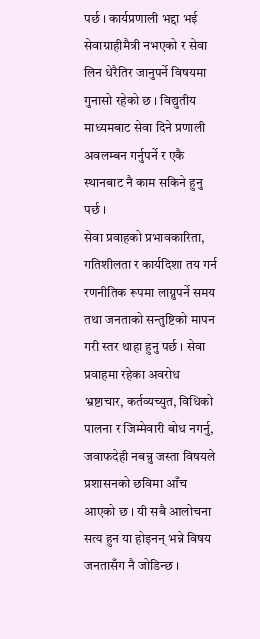पर्छ । कार्यप्रणाली भद्दा भई सेवाग्राहीमैत्री नभएको र सेवा लिन धेरैतिर जानुपर्ने विषयमा गुनासो रहेको छ । विद्युतीय माध्यमबाट सेवा दिने प्रणाली अवलम्बन गर्नुपर्ने र एकै स्थानबाट नै काम सकिने हुनु पर्छ ।
सेवा प्रवाहको प्रभावकारिता, गतिशीलता र कार्यदिशा तय गर्न रणनीतिक रूपमा लाग्नुपर्ने समय तथा जनताको सन्तुष्टिको मापन गरी स्तर थाहा हुनु पर्छ । सेवा प्रवाहमा रहेका अवरोध भ्रष्टाचार, कर्तव्यच्युत, विधिको पालना र जिम्मेवारी बोध नगर्नु, जवाफदेही नबन्नु जस्ता विषयले प्रशासनको छविमा आँच आएको छ । यी सबै आलोचना सत्य हुन या होइनन् भन्ने विषय जनतासँग नै जोडिन्छ ।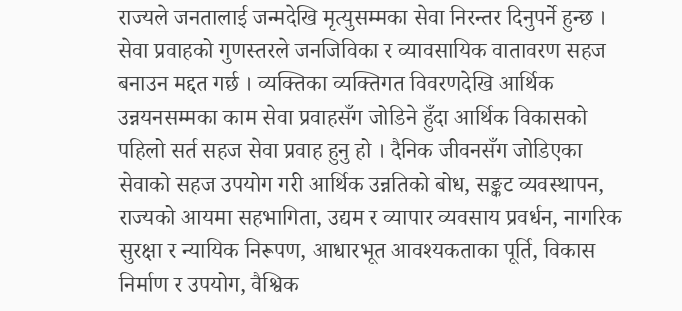राज्यले जनतालाई जन्मदेखि मृत्युसम्मका सेवा निरन्तर दिनुपर्ने हुन्छ । सेवा प्रवाहको गुणस्तरले जनजिविका र व्यावसायिक वातावरण सहज बनाउन मद्दत गर्छ । व्यक्तिका व्यक्तिगत विवरणदेखि आर्थिक उन्नयनसम्मका काम सेवा प्रवाहसँग जोडिने हुँदा आर्थिक विकासको पहिलो सर्त सहज सेवा प्रवाह हुनु हो । दैनिक जीवनसँग जोडिएका सेवाको सहज उपयोग गरी आर्थिक उन्नतिको बोध, सङ्कट व्यवस्थापन, राज्यको आयमा सहभागिता, उद्यम र व्यापार व्यवसाय प्रवर्धन, नागरिक सुरक्षा र न्यायिक निरूपण, आधारभूत आवश्यकताका पूर्ति, विकास निर्माण र उपयोग, वैश्विक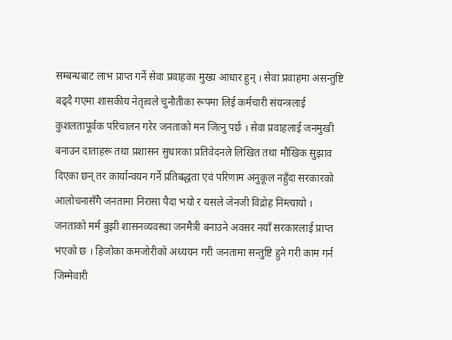सम्बन्धबाट लाभ प्राप्त गर्ने सेवा प्रवाहका मुख्य आधार हुन् । सेवा प्रवाहमा असन्तुष्टि बढ्दै गएमा शासकीय नेतृत्वले चुनौतीका रूपमा लिई कर्मचारी संयन्त्रलाई कुशलतापूर्वक परिचालन गरेर जनताको मन जित्नु पर्छ । सेवा प्रवाहलाई जनमुखी बनाउन दाताहरू तथा प्रशासन सुधारका प्रतिवेदनले लिखित तथा मौखिक सुझाव दिएका छन् तर कार्यान्वयन गर्ने प्रतिबद्धता एवं परिणाम अनुकूल नहुँदा सरकारको आलोचनासँगै जनतामा निरासा पैदा भयो र यसले जेनजी विद्रोह निम्त्यायो ।
जनताको मर्म बुझी शासनव्यवस्था जनमैत्री बनाउने अवसर नयाँ सरकारलाई प्राप्त भएको छ । हिजोका कमजोरीको अध्ययन गरी जनतामा सन्तुष्टि हुने गरी काम गर्न जिम्मेवारी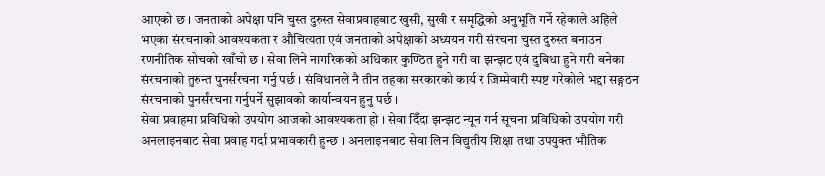आएको छ । जनताको अपेक्षा पनि चुस्त दुरुस्त सेवाप्रवाहबाट खुसी, सुखी र समृद्धिको अनुभूति गर्ने रहेकाले अहिले भएका संरचनाको आवश्यकता र औचित्यता एवं जनताको अपेक्षाको अध्ययन गरी संरचना चुस्त दुरुस्त बनाउन रणनीतिक सोचको खाँचो छ । सेवा लिने नागरिकको अधिकार कुण्ठित हुने गरी वा झन्झट एवं दुबिधा हुने गरी बनेका संरचनाको तुरुन्त पुनर्संरचना गर्नु पर्छ । संविधानले नै तीन तहका सरकारको कार्य र जिम्मेवारी स्पष्ट गरेकोले भद्दा सङ्गठन संरचनाको पुनर्संरचना गर्नुपर्ने सुझावको कार्यान्वयन हुनु पर्छ ।
सेवा प्रवाहमा प्रविधिको उपयोग आजको आवश्यकता हो । सेवा दिँदा झन्झट न्यून गर्न सूचना प्रविधिको उपयोग गरी अनलाइनबाट सेवा प्रवाह गर्दा प्रभावकारी हुन्छ । अनलाइनबाट सेवा लिन विद्युतीय शिक्षा तथा उपयुक्त भौतिक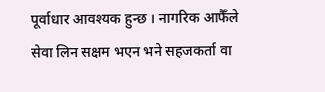पूर्वाधार आवश्यक हुन्छ । नागरिक आफैँले सेवा लिन सक्षम भएन भने सहजकर्ता वा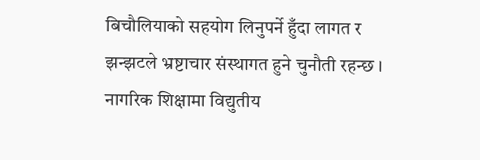बिचौलियाको सहयोग लिनुपर्ने हुँदा लागत र झन्झटले भ्रष्टाचार संस्थागत हुने चुनौती रहन्छ । नागरिक शिक्षामा विद्युतीय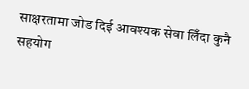साक्षरतामा जोड दिई आवश्यक सेवा लिँदा कुनै सहयोग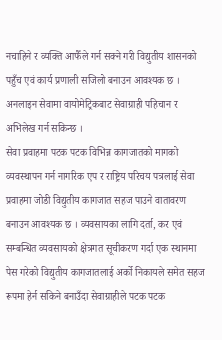नचाहिने र व्यक्ति आफैँले गर्न सक्ने गरी विद्युतीय शासनको पहुँच एवं कार्य प्रणाली सजिलो बनाउन आवश्यक छ । अनलाइन सेवामा वायोमेट्रिकबाट सेवाग्राही पहिचान र अभिलेख गर्न सकिन्छ ।
सेवा प्रवाहमा पटक पटक विभिन्न कागजातको मागको व्यवस्थापन गर्न नागरिक एप र राष्ट्रिय परिचय पत्रलाई सेवा प्रवाहमा जोडी विद्युतीय कागजात सहज पाउने वातावरण बनाउन आवश्यक छ । व्यवसायका लागि दर्ता, कर एवं सम्बन्धित व्यवसायको क्षेत्रगत सूचीकरण गर्दा एक स्थानमा पेस गरेको विद्युतीय कागजातलाई अर्को निकायले समेत सहज रूपमा हेर्न सकिने बनाउँदा सेवाग्राहीले पटक पटक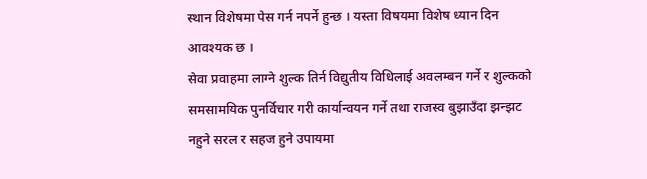स्थान विशेषमा पेस गर्न नपर्ने हुन्छ । यस्ता विषयमा विशेष ध्यान दिन आवश्यक छ ।
सेवा प्रवाहमा लाग्ने शुल्क तिर्न विद्युतीय विधिलाई अवलम्बन गर्ने र शुल्कको समसामयिक पुनर्विचार गरी कार्यान्वयन गर्ने तथा राजस्व बुझाउँदा झन्झट नहुने सरल र सहज हुने उपायमा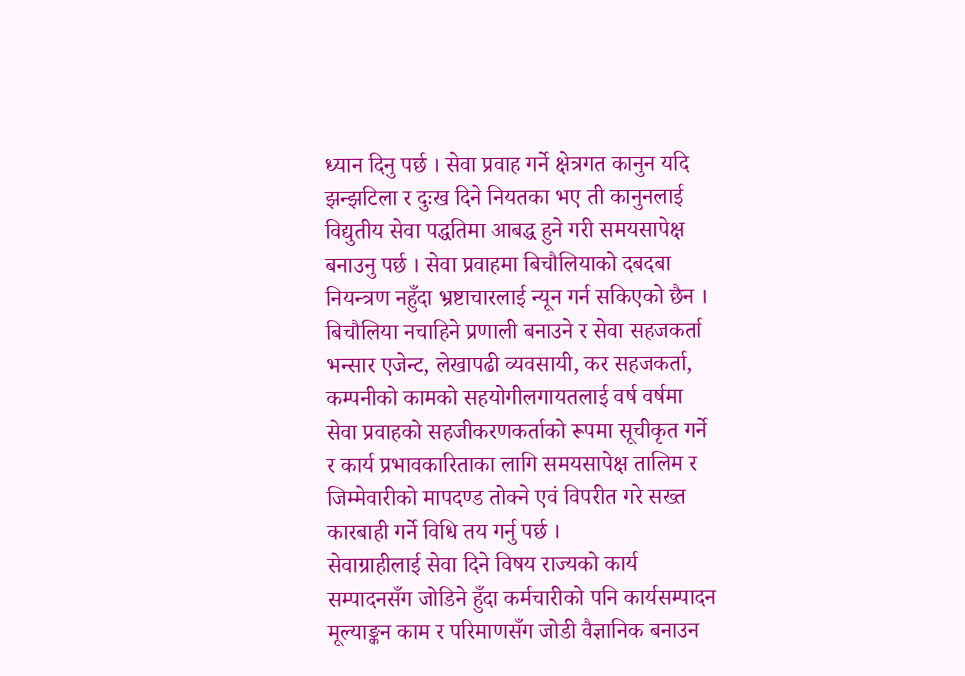ध्यान दिनु पर्छ । सेवा प्रवाह गर्ने क्षेत्रगत कानुन यदि झन्झटिला र दुःख दिने नियतका भए ती कानुनलाई विद्युतीय सेवा पद्धतिमा आबद्ध हुने गरी समयसापेक्ष बनाउनु पर्छ । सेवा प्रवाहमा बिचौलियाको दबदबा नियन्त्रण नहुँदा भ्रष्टाचारलाई न्यून गर्न सकिएको छैन । बिचौलिया नचाहिने प्रणाली बनाउने र सेवा सहजकर्ता भन्सार एजेन्ट, लेखापढी व्यवसायी, कर सहजकर्ता, कम्पनीको कामको सहयोगीलगायतलाई वर्ष वर्षमा सेवा प्रवाहको सहजीकरणकर्ताको रूपमा सूचीकृत गर्ने र कार्य प्रभावकारिताका लागि समयसापेक्ष तालिम र जिम्मेवारीको मापदण्ड तोक्ने एवं विपरीत गरे सख्त कारबाही गर्ने विधि तय गर्नु पर्छ ।
सेवाग्राहीलाई सेवा दिने विषय राज्यको कार्य सम्पादनसँग जोडिने हुँदा कर्मचारीको पनि कार्यसम्पादन मूल्याङ्कन काम र परिमाणसँग जोडी वैज्ञानिक बनाउन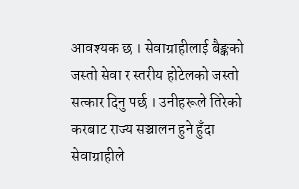आवश्यक छ । सेवाग्राहीलाई बैङ्कको जस्तो सेवा र स्तरीय होटेलको जस्तो सत्कार दिनु पर्छ । उनीहरूले तिरेको करबाट राज्य सञ्चालन हुने हुँदा सेवाग्राहीले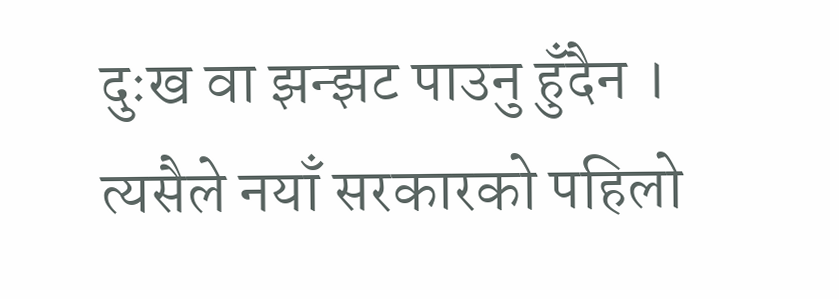दुःख वा झन्झट पाउनु हुँदैन । त्यसैले नयाँ सरकारको पहिलो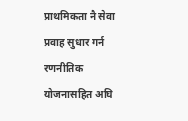प्राथमिकता नै सेवा प्रवाह सुधार गर्न रणनीतिक योजनासहित अघि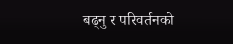बढ्नु र परिवर्तनको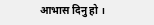आभास दिनु हो ।